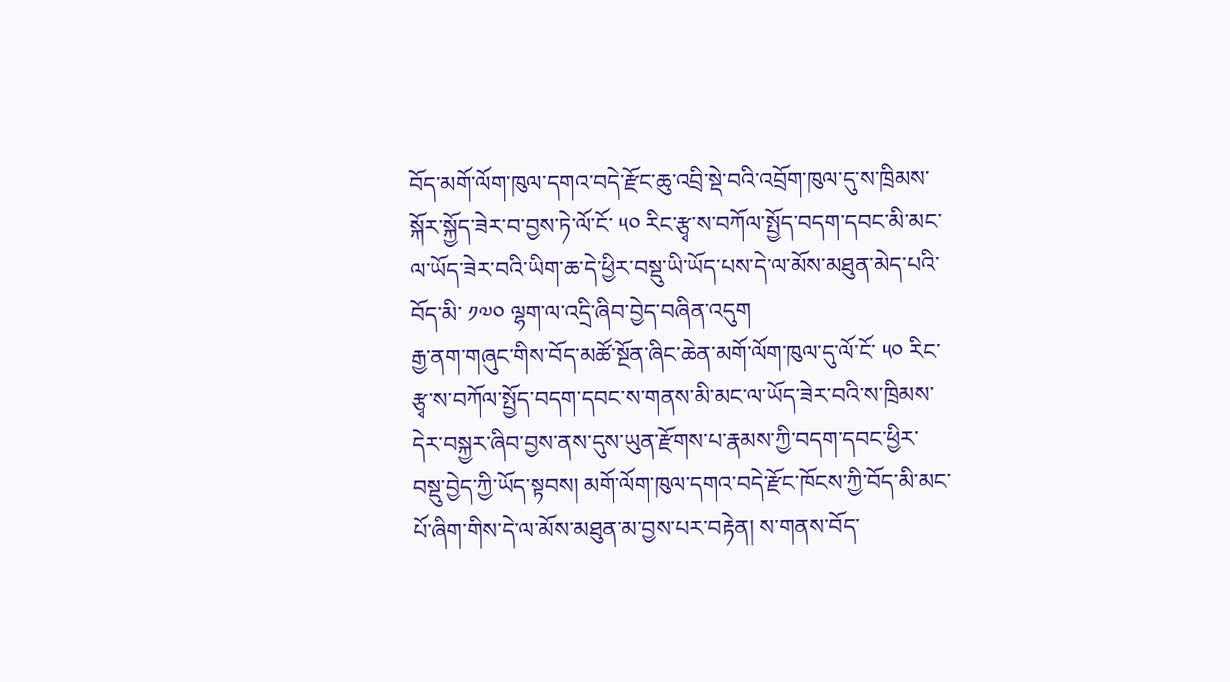བོད་མགོ་ལོག་ཁུལ་དགའ་བདེ་རྫོང་ཆུ་འབྲི་སྡེ་བའི་འབྲོག་ཁུལ་དུ་ས་ཁྲིམས་སྐོར་སྐྱོད་ཟེར་བ་བྱས་ཏེ་ལོ་ངོ་ ༥༠ རིང་རྩྭ་ས་བཀོལ་སྤྱོད་བདག་དབང་མི་མང་ལ་ཡོད་ཟེར་བའི་ཡིག་ཆ་དེ་ཕྱིར་བསྡུ་ཡི་ཡོད་པས་དེ་ལ་མོས་མཐུན་མེད་པའི་བོད་མི་ ༡༧༠ ལྷག་ལ་འདྲི་ཞིབ་བྱེད་བཞིན་འདུག
རྒྱ་ནག་གཞུང་གིས་བོད་མཚོ་སྔོན་ཞིང་ཆེན་མགོ་ལོག་ཁུལ་དུ་ལོ་ངོ་ ༥༠ རིང་རྩྭ་ས་བཀོལ་སྤྱོད་བདག་དབང་ས་གནས་མི་མང་ལ་ཡོད་ཟེར་བའི་ས་ཁྲིམས་དེར་བསྐྱར་ཞིབ་བྱས་ནས་དུས་ཡུན་རྫོགས་པ་རྣམས་ཀྱི་བདག་དབང་ཕྱིར་བསྡུ་བྱེད་ཀྱི་ཡོད་སྟབས། མགོ་ལོག་ཁུལ་དགའ་བདེ་རྫོང་ཁོངས་ཀྱི་བོད་མི་མང་པོ་ཞིག་གིས་དེ་ལ་མོས་མཐུན་མ་བྱས་པར་བརྟེན། ས་གནས་བོད་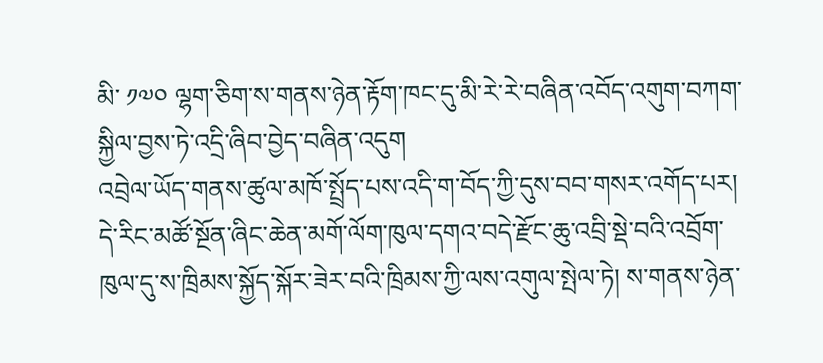མི་ ༡༧༠ ལྷག་ཅིག་ས་གནས་ཉེན་རྟོག་ཁང་དུ་མི་རེ་རེ་བཞིན་འབོད་འགུག་བཀག་སྐྱིལ་བྱས་ཏེ་འདྲི་ཞིབ་བྱེད་བཞིན་འདུག
འབྲེལ་ཡོད་གནས་ཚུལ་མཁོ་སྤྲོད་པས་འདི་ག་བོད་ཀྱི་དུས་བབ་གསར་འགོད་པར། དེ་རིང་མཚོ་སྔོན་ཞིང་ཆེན་མགོ་ལོག་ཁུལ་དགའ་བདེ་རྫོང་ཆུ་འབྲི་སྡེ་བའི་འབྲོག་ཁུལ་དུ་ས་ཁྲིམས་སྐྱོད་སྐོར་ཟེར་བའི་ཁྲིམས་ཀྱི་ལས་འགུལ་སྤེལ་ཏེ། ས་གནས་ཉེན་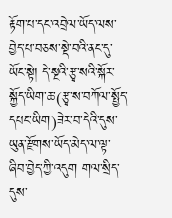རྟོག་པ་དང་འབྲེལ་ཡོད་ལས་བྱེད་པ་བཅས་སྡེ་བའི་ནང་དུ་ཡོང་སྟེ། དེ་སྔའི་རྩྭ་སའི་སྐོར་སྐྱོད་ཡིག་ཆ་(རྩྭ་ས་བཀོལ་སྤྱོད་དཔང་ཡིག)ཟེར་བ་དེའི་དུས་ཡུན་རྫོགས་ཡོད་མེད་ལ་ལྟ་ཞིབ་བྱེད་ཀྱི་འདུག གལ་སྲིད་དུས་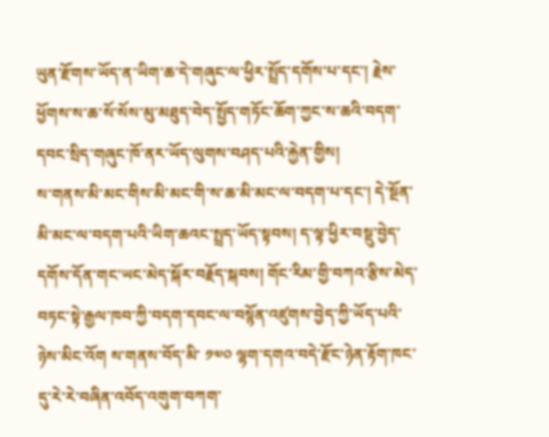ཡུན་རྫོགས་ཡོད་ན་ཡིག་ཆ་དེ་གཞུང་ལ་ཕྱིར་སྤྲོད་དགོས་པ་དང་། རྗེས་ཕྱོགས་ས་ཆ་སོ་སོས་མུ་མཐུད་བེད་སྤྱོད་གཏོང་ཆོག་ཀྱང་ས་ཆའི་བདག་དབང་སྲིད་གཞུང་ཁོ་ནར་ཡོད་ལུགས་བཤད་པའི་རྐྱེན་གྱིས།
ས་གནས་མི་མང་གིས་མི་མང་གི་ས་ཆ་མི་མང་ལ་བདག་པ་དང་། དེ་སྔོན་མི་མང་ལ་བདག་པའི་ཡིག་ཆའང་སྤྲད་ཡོད་སྟབས། ད་ལྟ་ཕྱིར་བསྡུ་བྱེད་དགོས་དོན་གང་ཡང་མེད་སྐོར་བརྗོད་སྐབས། གོང་རིམ་གྱི་བཀའ་རྩིས་མེད་བཏང་སྟེ་རྒྱལ་ཁབ་ཀྱི་བདག་དབང་ལ་བསྙོན་འཛུགས་བྱེད་ཀྱི་ཡོད་པའི་ཉེས་མིང་འོག ས་གནས་བོད་མི་ ༡༧༠ ལྷག་དགའ་བདེ་རྫོང་ཉེན་རྟོག་ཁང་དུ་རེ་རེ་བཞིན་འབོད་འགུག་བཀག་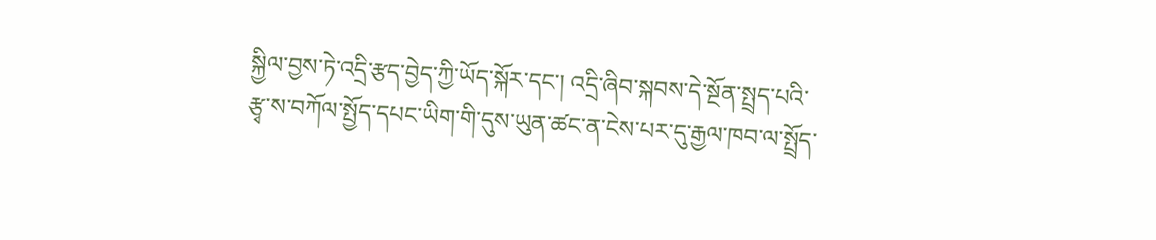སྐྱིལ་བྱས་ཏེ་འདྲི་རྩད་བྱེད་ཀྱི་ཡོད་སྐོར་དང་། འདྲི་ཞིབ་སྐབས་དེ་སྔོན་སྤྲད་པའི་རྩྭ་ས་བཀོལ་སྤྱོད་དཔང་ཡིག་གི་དུས་ཡུན་ཚང་ན་ངེས་པར་དུ་རྒྱལ་ཁབ་ལ་སྤྲོད་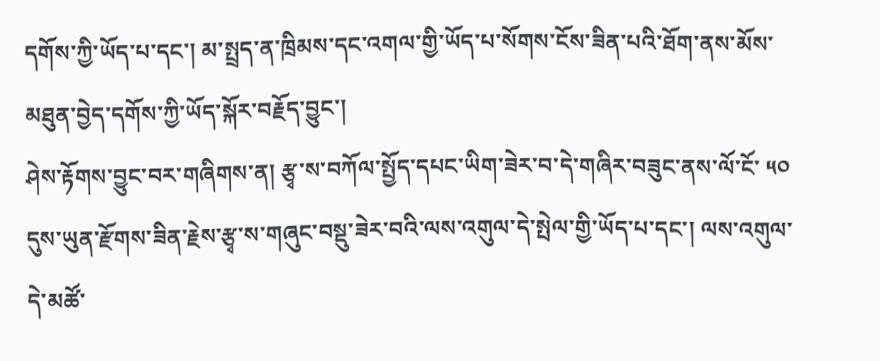དགོས་ཀྱི་ཡོད་པ་དང་། མ་སྤྲད་ན་ཁྲིམས་དང་འགལ་གྱི་ཡོད་པ་སོགས་ངོས་ཟིན་པའི་ཐོག་ནས་མོས་མཐུན་བྱེད་དགོས་ཀྱི་ཡོད་སྐོར་བརྗོད་བྱུང་།
ཤེས་རྟོགས་བྱུང་བར་གཞིགས་ན། རྩྭ་ས་བཀོལ་སྤྱོད་དཔང་ཡིག་ཟེར་བ་དེ་གཞིར་བཟུང་ནས་ལོ་ངོ་ ༥༠ དུས་ཡུན་རྫོགས་ཟིན་རྗེས་རྩྭ་ས་གཞུང་བསྡུ་ཟེར་བའི་ལས་འགུལ་དེ་སྤེལ་གྱི་ཡོད་པ་དང་། ལས་འགུལ་དེ་མཚོ་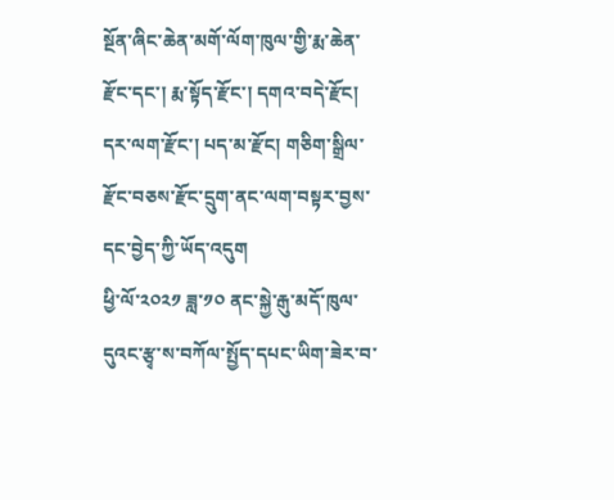སྔོན་ཞིང་ཆེན་མགོ་ལོག་ཁུལ་གྱི་རྨ་ཆེན་རྫོང་དང་། རྨ་སྟོད་རྫོང་། དགའ་བདེ་རྫོང། དར་ལག་རྫོང་། པད་མ་རྫོང། གཅིག་སྒྲིལ་རྫོང་བཅས་རྫོང་དྲུག་ནང་ལག་བསྟར་བྱས་དང་བྱེད་ཀྱི་ཡོད་འདུག
ཕྱི་ལོ་༢༠༢༡ ཟླ་༡༠ ནང་སྐྱེ་རྒུ་མདོ་ཁུལ་དུའང་རྩྭ་ས་བཀོལ་སྤྱོད་དཔང་ཡིག་ཟེར་བ་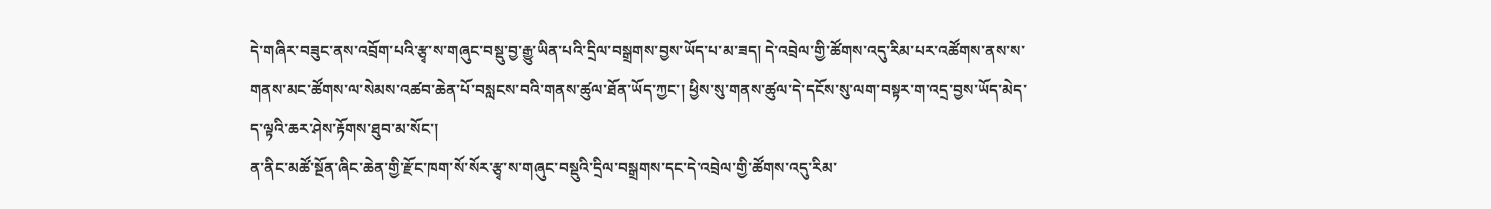དེ་གཞིར་བཟུང་ནས་འབྲོག་པའི་རྩྭ་ས་གཞུང་བསྡུ་བྱ་རྒྱུ་ཡིན་པའི་དྲིལ་བསྒྲགས་བྱས་ཡོད་པ་མ་ཟད། དེ་འབྲེལ་གྱི་ཚོགས་འདུ་རིམ་པར་འཚོགས་ནས་ས་གནས་མང་ཚོགས་ལ་སེམས་འཚབ་ཆེན་པོ་བསླངས་བའི་གནས་ཚུལ་ཐོན་ཡོད་ཀྱང་། ཕྱིས་སུ་གནས་ཚུལ་དེ་དངོས་སུ་ལག་བསྟར་ག་འདྲ་བྱས་ཡོད་མེད་ད་ལྟའི་ཆར་ཤེས་རྟོགས་ཐུབ་མ་སོང་།
ན་ནིང་མཚོ་སྔོན་ཞིང་ཆེན་གྱི་རྫོང་ཁག་སོ་སོར་རྩྭ་ས་གཞུང་བསྡུའི་དྲིལ་བསྒྲགས་དང་དེ་འབྲེལ་གྱི་ཚོགས་འདུ་རིམ་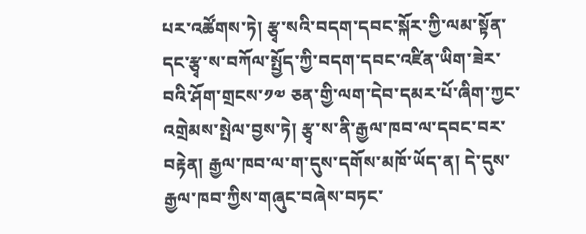པར་འཚོགས་ཏེ། རྩྭ་སའི་བདག་དབང་སྐོར་ཀྱི་ལམ་སྟོན་དང་རྩྭ་ས་བཀོལ་སྤྱོད་ཀྱི་བདག་དབང་འཛིན་ཡིག་ཟེར་བའི་ཤོག་གྲངས་༡༧ ཅན་གྱི་ལག་དེབ་དམར་པོ་ཞིག་ཀྱང་འགྲེམས་སྤེལ་བྱས་ཏེ། རྩྭ་ས་ནི་རྒྱལ་ཁབ་ལ་དབང་བར་བརྟེན། རྒྱལ་ཁབ་ལ་ག་དུས་དགོས་མཁོ་ཡོད་ན། དེ་དུས་རྒྱལ་ཁབ་ཀྱིས་གཞུང་བཞེས་བཏང་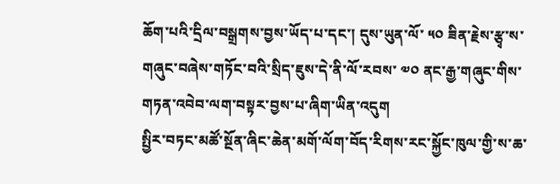ཆོག་པའི་དྲིལ་བསྒྲགས་བྱས་ཡོད་པ་དང་། དུས་ཡུན་ལོ་ ༥༠ ཟིན་རྗེས་རྩྭ་ས་གཞུང་བཞེས་གཏོང་བའི་སྲིད་ཇུས་དེ་ནི་ལོ་རབས་ ༧༠ ནང་རྒྱ་གཞུང་གིས་གཏན་འབེབ་ལག་བསྟར་བྱས་པ་ཞིག་ཡིན་འདུག
སྤྱིར་བཏང་མཚོ་སྔོན་ཞིང་ཆེན་མགོ་ལོག་བོད་རིགས་རང་སྐྱོང་ཁུལ་གྱི་ས་ཆ་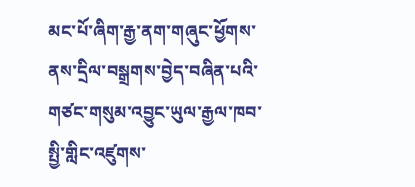མང་པོ་ཞིག་རྒྱ་ནག་གཞུང་ཕྱོགས་ནས་དྲིལ་བསྒྲགས་བྱེད་བཞིན་པའི་གཙང་གསུམ་འབྱུང་ཡུལ་རྒྱལ་ཁབ་སྤྱི་གླིང་འཛུགས་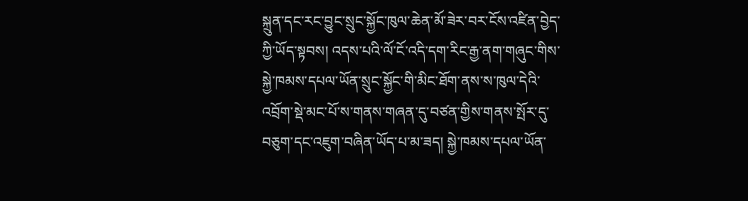སྐྲུན་དང་རང་བྱུང་སྲུང་སྐྱོང་ཁུལ་ཆེན་མོ་ཟེར་བར་ངོས་འཛིན་བྱེད་ཀྱི་ཡོད་སྟབས། འདས་པའི་ལོ་ངོ་འདི་དག་རིང་རྒྱ་ནག་གཞུང་གིས་སྐྱེ་ཁམས་དཔལ་ཡོན་སྲུང་སྐྱོང་གི་མིང་ཐོག་ནས་ས་ཁུལ་དེའི་འབྲོག་སྡེ་མང་པོ་ས་གནས་གཞན་དུ་བཙན་གྱིས་གནས་སྤོར་དུ་བཅུག་དང་འཇུག་བཞིན་ཡོད་པ་མ་ཟད། སྐྱེ་ཁམས་དཔལ་ཡོན་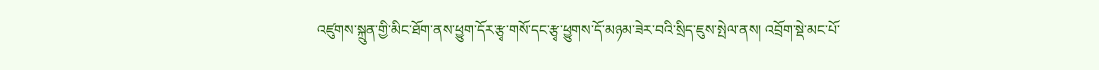འཛུགས་སྐྲུན་གྱི་མིང་ཐོག་ནས་ཕྱུག་དོར་རྩྭ་གསོ་དང་རྩྭ་ཕྱུགས་དོ་མཉམ་ཟེར་བའི་སྲིད་ཇུས་སྤེལ་ནས། འབྲོག་སྡེ་མང་པོ་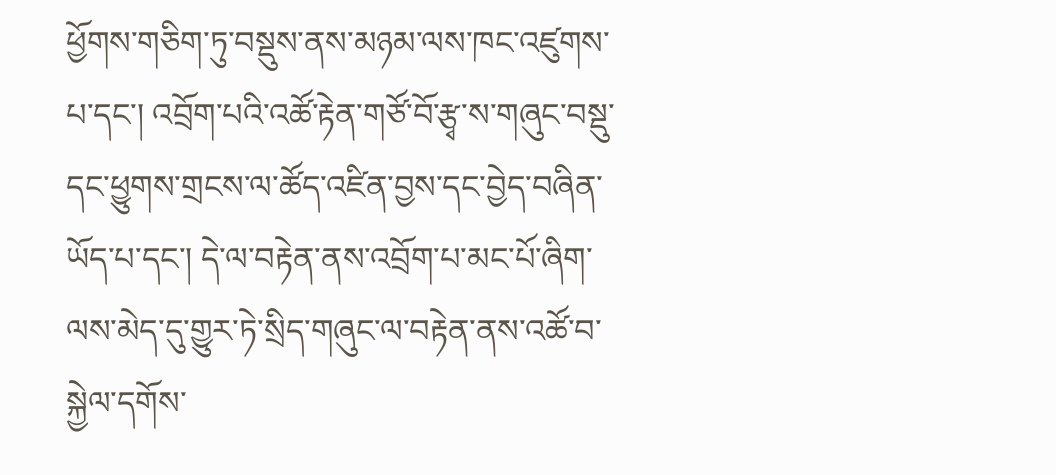ཕྱོགས་གཅིག་ཏུ་བསྡུས་ནས་མཉམ་ལས་ཁང་འཛུགས་པ་དང་། འབྲོག་པའི་འཚོ་རྟེན་གཙོ་བོ་རྩྭ་ས་གཞུང་བསྡུ་དང་ཕྱུགས་གྲངས་ལ་ཚོད་འཛིན་བྱས་དང་བྱེད་བཞིན་ཡོད་པ་དང་། དེ་ལ་བརྟེན་ནས་འབྲོག་པ་མང་པོ་ཞིག་ལས་མེད་དུ་གྱུར་ཏེ་སྲིད་གཞུང་ལ་བརྟེན་ནས་འཚོ་བ་སྐྱེལ་དགོས་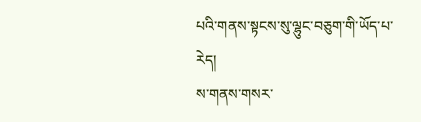པའི་གནས་སྟངས་སུ་ལྷུང་བཅུག་གི་ཡོད་པ་རེད།
ས་གནས་གསར་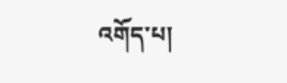འགོད་པ།